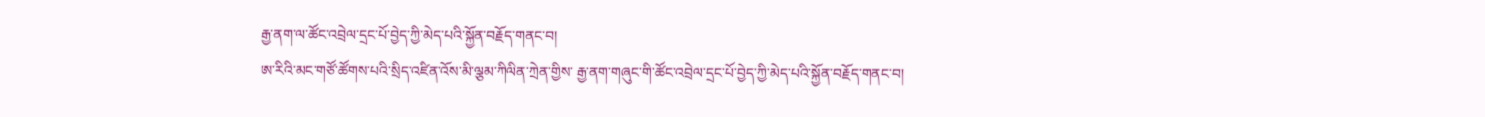རྒྱ་ནག་ལ་ཚོང་འབྲེལ་དྲང་པོ་བྱེད་ཀྱི་མེད་པའི་སྐྱོན་བརྗོད་གནང་བ།
ཨ་རིའི་མང་གཙོ་ཚོགས་པའི་སྲིད་འཛིན་འོས་མི་ལྕམ་ཀིལིན་ཀྲེན་གྱིས་ རྒྱ་ནག་གཞུང་གི་ཚོང་འབྲེལ་དྲང་པོ་བྱེད་ཀྱི་མེད་པའི་སྐྱོན་བརྗོད་གནང་བ།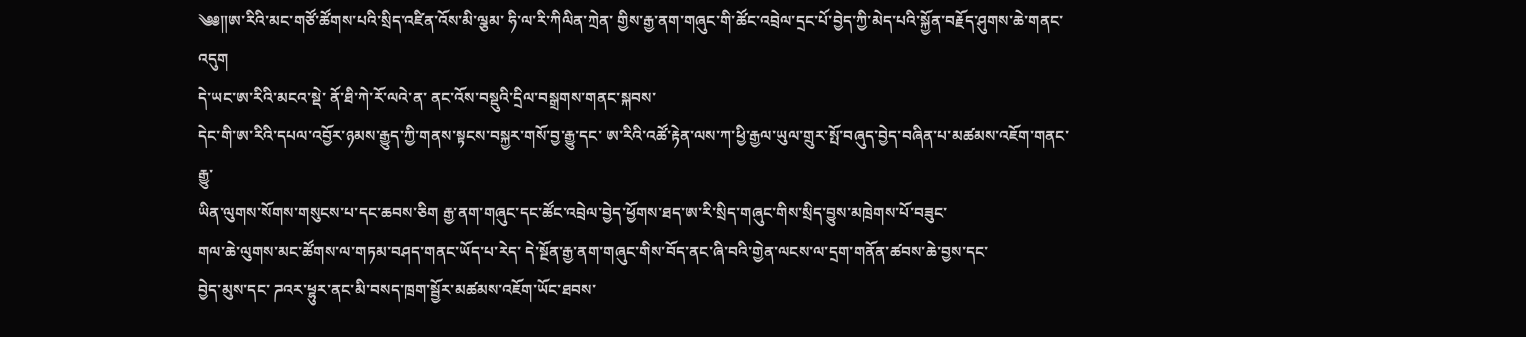༄༅༎ཨ་རིའི་མང་གཙོ་ཚོགས་པའི་སྲིད་འཛིན་འོས་མི་ལྕམ་ ཧི་ལ་རི་ཀིལིན་ཀྲེན་ གྱིས་རྒྱ་ནག་གཞུང་གི་ཚོང་འབྲེལ་དྲང་པོ་བྱེད་ཀྱི་མེད་པའི་སྐྱོན་བརྗོད་ཤུགས་ཆེ་གནང་འདུག
དེ་ཡང་ཨ་རིའི་མངའ་སྡེ་ ནོ་ཐི་ཀེ་རོ་ལའེ་ན་ ནང་འོས་བསྡུའི་དྲིལ་བསྒྲགས་གནང་སྐབས་
དེང་གི་ཨ་རིའི་དཔལ་འབྱོར་ཉམས་རྒྱུད་ཀྱི་གནས་སྟངས་བསྐྱར་གསོ་བྱ་རྒྱུ་དང་ ཨ་རིའི་འཚོ་རྟེན་ལས་ཀ་ཕྱི་རྒྱལ་ཡུལ་གྲུར་སྤོ་བཞུད་བྱེད་བཞིན་པ་མཚམས་འཇོག་གནང་རྒྱུ་
ཡིན་ལུགས་སོགས་གསུངས་པ་དང་ཆབས་ཅིག རྒྱ་ནག་གཞུང་དང་ཚོང་འབྲེལ་བྱེད་ཕྱོགས་ཐད་ཨ་རི་སྲིད་གཞུང་གིས་སྲིད་བྱུས་མཁྲེགས་པོ་བཟུང་
གལ་ཆེ་ལུགས་མང་ཚོགས་ལ་གཏམ་བཤད་གནང་ཡོད་པ་རེད་ དེ་སྔོན་རྒྱ་ནག་གཞུང་གིས་བོད་ནང་ཞི་བའི་གྱེན་ལངས་ལ་དྲག་གནོན་ཚབས་ཆེ་བྱས་དང་
བྱེད་མུས་དང་ ཌའར་ཕྷུར་ནང་མི་བསད་ཁྲག་སྦྱོར་མཚམས་འཇོག་ཡོང་ཐབས་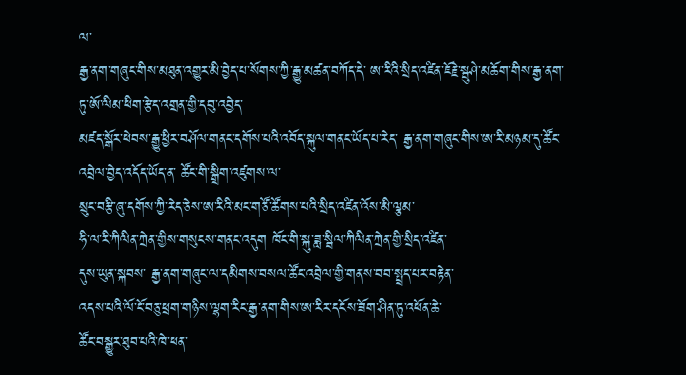ལ་
རྒྱ་ནག་གཞུང་གིས་མཐུན་འགྱུར་མི་བྱེད་པ་སོགས་ཀྱི་རྒྱུ་མཚན་བཀོད་དེ་ ཨ་རིའི་སྲིད་འཛིན་ཇོརྗེ་སྦུཤེ་མཆོག་གིས་རྒྱ་ནག་ཏུ་ཨོ་ལིམ་ཕིག་རྩེད་འགྲན་གྱི་དབུ་འབྱེད་
མཛད་སྒོར་ཕེབས་རྒྱུ་ཕྱིར་བཤོལ་གནང་དགོས་པའི་འབོད་སྐུལ་གནང་ཡོད་པ་རེད་ རྒྱ་ནག་གཞུང་གིས་ཨ་རི་མཉམ་དུ་ཚོང་འབྲེལ་བྱེད་འདོད་ཡོད་ན་ ཚོང་གི་སྒྲིག་འཛུགས་ལ་
སྲུང་བརྩི་ཞུ་དགོས་ཀྱི་རེད་ཅེས་ཨ་རིའི་མང་གཙོ་ཚོགས་པའི་སྲིད་འཛིན་འོས་མི་ལྕམ་
ཧི་ལ་རི་ཀིལིན་ཀྲེན་གྱིས་གསུངས་གནང་འདུག ཁོང་གི་སྐུ་ཟླ་སྦིལ་ཀིལིན་ཀྲེན་གྱི་སྲིད་འཛིན་
དུས་ཡུན་སྐབས་ རྒྱ་ནག་གཞུང་ལ་དམིགས་བསལ་ཚོང་འབྲེལ་གྱི་གནས་བབ་སྤྲད་པར་བརྟེན་
འདས་པའི་ལོ་ངོ་བཅུ་ཕྲག་གཉིས་ལྷག་རིང་རྒྱ་ནག་གིས་ཨ་རིར་དངོས་ཟོག་ཤིན་ཏུ་འཕོན་ཆེ་
ཚོང་བསྒྱུར་ཐུབ་པའི་ཁེ་ཕན་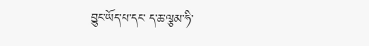བྱུང་ཡོད་པ་དང་ ད་ཆ་ལྕམ་ཧི་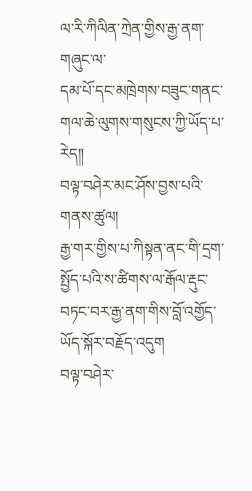ལ་རི་ཀིལིན་ཀྲེན་གྱིས་རྒྱ་ནག་གཞུང་ལ་
དམ་པོ་དང་མཁྲེགས་བཟུང་གནང་གལ་ཆེ་ལུགས་གསུངས་ཀྱི་ཡོད་པ་རེད༎
བལྟ་བཤེར་མང་ཤོས་བྱས་པའི་གནས་ཚུལ།
རྒྱ་གར་གྱིས་པ་ཀིསྟན་ནང་གི་དྲག་སྤྱོད་པའི་ས་ཚིགས་ལ་རྒོལ་རྡུང་བཏང་བར་རྒྱ་ནག་གིས་བློ་འགྱོད་ཡོད་སྐོར་བརྗོད་འདུག
བལྟ་བཤེར་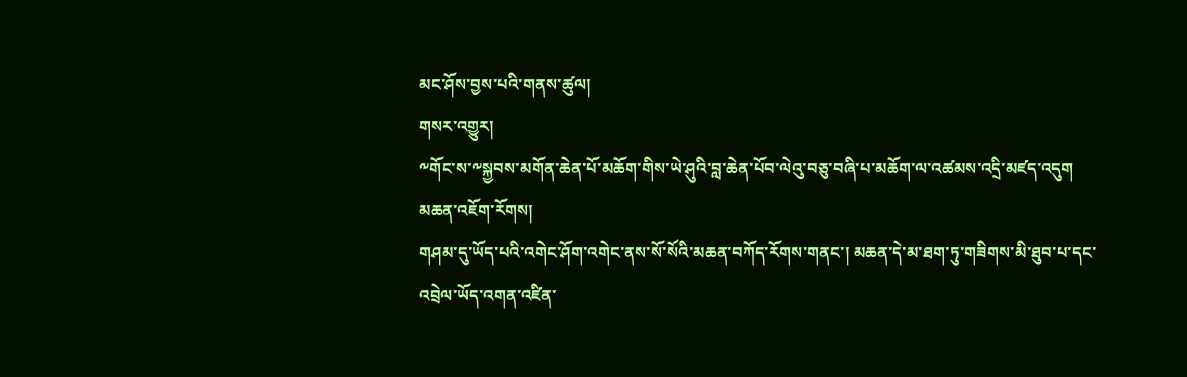མང་ཤོས་བྱས་པའི་གནས་ཚུལ།
གསར་འགྱུར།
༸གོང་ས་༸སྐྱབས་མགོན་ཆེན་པོ་མཆོག་གིས་ཡེ་ཤུའི་བླ་ཆེན་པོབ་ལེའུ་བཅུ་བཞི་པ་མཆོག་ལ་འཚམས་འདྲི་མཛད་འདུག
མཆན་འཇོག་རོགས།
གཤམ་དུ་ཡོད་པའི་འགེང་ཤོག་འགེང་ནས་སོ་སོའི་མཆན་བཀོད་རོགས་གནང་། མཆན་དེ་མ་ཐག་ཏུ་གཟིགས་མི་ཐུབ་པ་དང་འབྲེལ་ཡོད་འགན་འཛིན་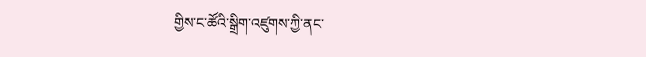གྱིས་ང་ཚོའི་སྒྲིག་འཛུགས་ཀྱི་ནང་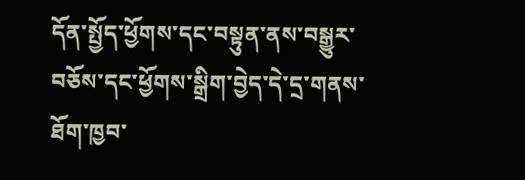དོན་སྤྱོད་ཕྱོགས་དང་བསྟུན་ནས་བསྒྱུར་བཅོས་དང་ཕྱོགས་སྒྲིག་བྱེད་དེ་དྲ་གནས་ཐོག་ཁྱབ་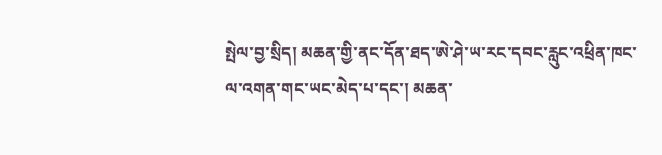སྤེལ་བྱ་སྲིད། མཆན་གྱི་ནང་དོན་ཐད་ཨེ་ཤེ་ཡ་རང་དབང་རླུང་འཕྲིན་ཁང་ལ་འགན་གང་ཡང་མེད་པ་དང་། མཆན་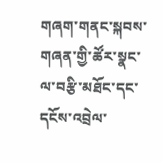གཞག་གནང་སྐབས་གཞན་གྱི་ཚོར་སྣང་ལ་བརྩི་མཐོང་དང་དངོས་འབྲེལ་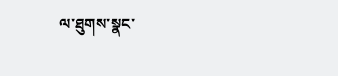ལ་ཐུགས་སྣང་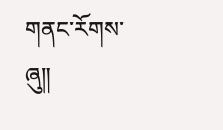གནང་རོགས་ཞུ༎